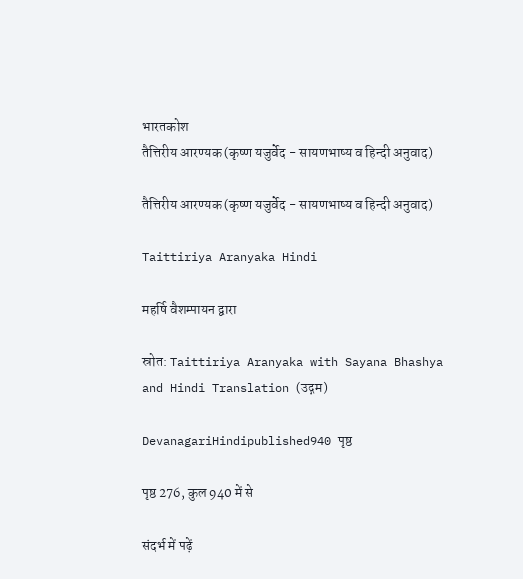भारतकोश
तैत्तिरीय आरण्यक (कृष्ण यजुर्वेद - सायणभाष्य व हिन्दी अनुवाद)

तैत्तिरीय आरण्यक (कृष्ण यजुर्वेद - सायणभाष्य व हिन्दी अनुवाद)

Taittiriya Aranyaka Hindi

महर्षि वैशम्पायन द्वारा

स्रोत: Taittiriya Aranyaka with Sayana Bhashya and Hindi Translation (उद्गम)

DevanagariHindipublished940 पृष्ठ

पृष्ठ 276, कुल 940 में से

संदर्भ में पढ़ें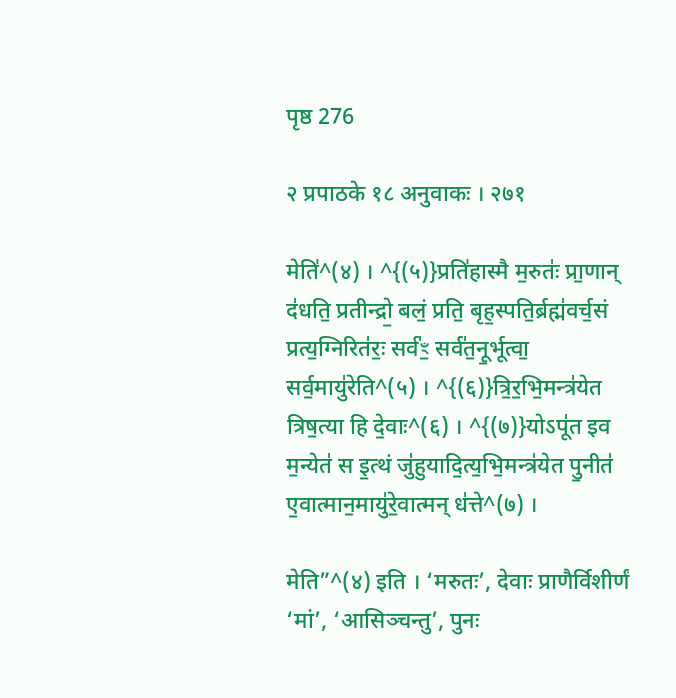पृष्ठ 276

२ प्रपाठके १८ अनुवाकः । २७१

मेति॑^(४) । ^{(५)}प्रति॑हास्मै म॒रुतः॑ प्रा॒णान् द॑धति॒ प्रतीन्द्रो॒ बलं॒ प्रति॒ बृह॒स्पति॒र्ब्रह्म॑वर्च॒सं प्रत्य॒ग्निरित॑रः॒ सर्व॑ꣳ॒ सर्व॑त॒नू॒र्भूत्वा॒ सर्व॒मायु॑रेति^(५) । ^{(६)}त्रि॒र॒भि॒मन्त्र॑येत त्रिष॒त्या हि दे॒वाः^(६) । ^{(७)}योऽपू॑त इव म॒न्येत॑ स इ॒त्थं जु॑हुयादि॒त्य॒भि॒मन्त्र॑येत पु॒नीत॑ ए॒वात्मान॒मायु॑रे॒वात्मन् ध॑त्ते^(७) ।

मेति”^(४) इति । ‘मरुतः’, देवाः प्राणैर्विशीर्णं ‘मां’, ‘आसिञ्चन्तु’, पुनः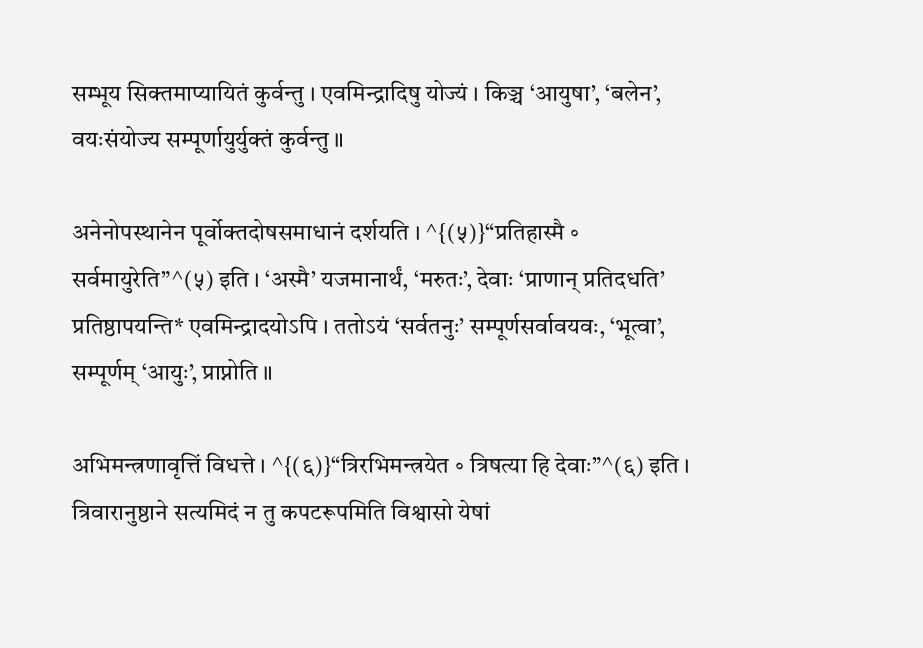सम्भूय सिक्तमाप्यायितं कुर्वन्तु । एवमिन्द्रादिषु योज्यं । किञ्च ‘आयुषा’, ‘बलेन’, वयःसंयोज्य सम्पूर्णायुर्युक्तं कुर्वन्तु ॥

अनेनोपस्थानेन पूर्वोक्तदोषसमाधानं दर्शयति । ^{(५)}“प्रतिहास्मै ॰ सर्वमायुरेति”^(५) इति । ‘अस्मै’ यजमानार्थं, ‘मरुतः’, देवाः ‘प्राणान् प्रतिदधति’ प्रतिष्ठापयन्ति* एवमिन्द्रादयोऽपि । ततोऽयं ‘सर्वतनुः’ सम्पूर्णसर्वावयवः, ‘भूत्वा’, सम्पूर्णम् ‘आयुः’, प्राप्नोति ॥

अभिमन्त्रणावृत्तिं विधत्ते । ^{(६)}“त्रिरभिमन्त्रयेत ॰ त्रिषत्या हि देवाः”^(६) इति । त्रिवारानुष्ठाने सत्यमिदं न तु कपटरूपमिति विश्वासो येषां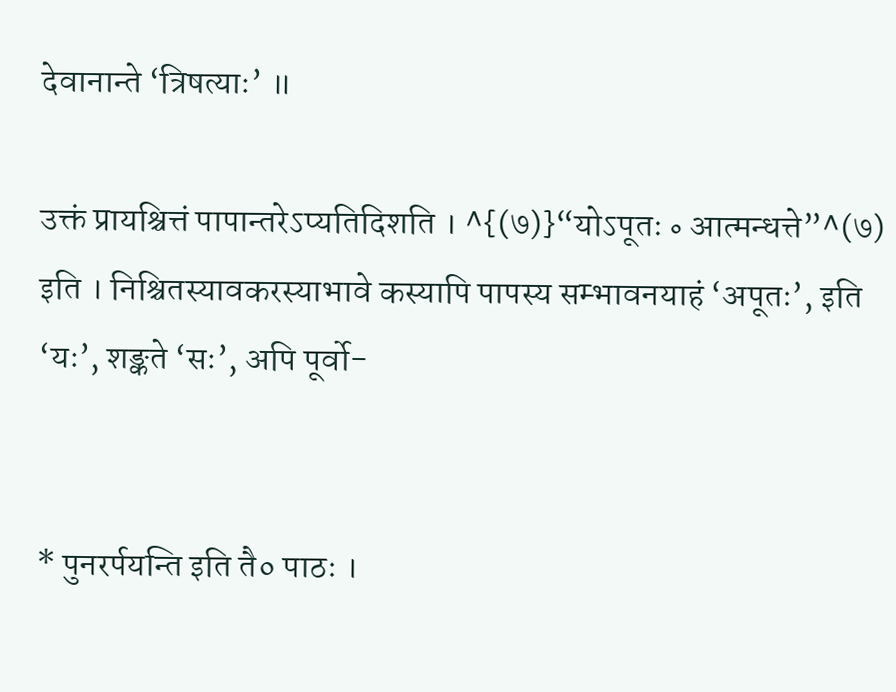देवानान्ते ‘त्रिषत्याः’ ॥

उक्तं प्रायश्चित्तं पापान्तरेऽप्यतिदिशति । ^{(७)}“योऽपूतः ॰ आत्मन्धत्ते”^(७) इति । निश्चितस्यावकरस्याभावे कस्यापि पापस्य सम्भावनयाहं ‘अपूतः’, इति ‘यः’, शङ्कते ‘सः’, अपि पूर्वो-


* पुनरर्पयन्ति इति तै० पाठः ।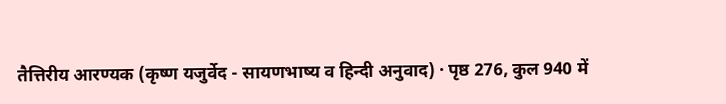तैत्तिरीय आरण्यक (कृष्ण यजुर्वेद - सायणभाष्य व हिन्दी अनुवाद) · पृष्ठ 276, कुल 940 में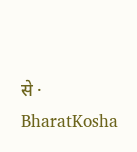से · BharatKosha